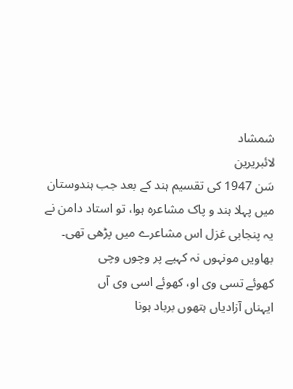شمشاد
لائبریرین
سَن 1947 کی تقسیم ہند کے بعد جب ہندوستان میں پہلا ہند و پاک مشاعرہ ہوا، تو استاد دامن نے یہ پنجابی غزل اس مشاعرے میں پڑھی تھی۔
بھاویں مونہوں نہ کہیے پر وچوں وچی
کھوئے تسی وی او، کھوئے اسی وی آں
ایہناں آزادیاں ہتھوں برباد ہونا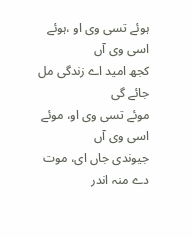ہوئے تسی وی او ،ہوئے اسی وی آں
کجھ امید اے زندگی مل جائے گی
موئے تسی وی او، موئے اسی وی آں
جیوندی جاں ای، موت دے منہ اندر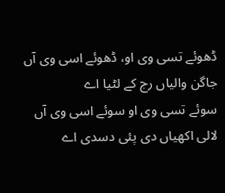ڈھوئے تسی وی او، ڈھوئے اسی وی آں
جاگن والیاں رج کے لٹیا اے
سوئے تسی وی او سوئے اسی وی آں
لالی اکھیاں دی پئی دسدی اے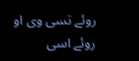روئے تسی وی او روئے اسی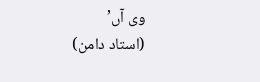وی آں’
(استاد دامن)